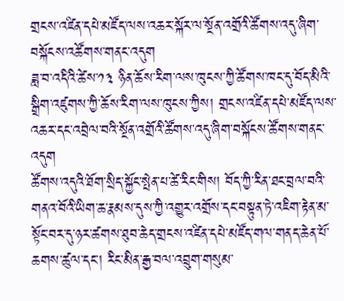གྲངས་འཛིན་དཔེ་མཛོད་ལས་འཆར་སྐོར་ལ་སྔོན་འགྲོའི་ཚོགས་འདུ་ཞིག་བསྐོངས་འཚོགས་གནང་འདུག
ཟླ་བ་འདིའི་ཚེས་༡༣ ཉིན་ཆོས་རིག་ལས་ཁུངས་ཀྱི་ཚོགས་ཁང་དུ་བོད་མིའི་སྒྲིག་འཛུགས་ཀྱི་ཆོས་རིག་ལས་ཁུངས་ཀྱིས། གྲངས་འཛིན་དཔེ་མཛོད་ལས་འཆར་དང་འབྲེལ་བའི་སྔོན་འགྲོའི་ཚོགས་འདུ་ཞིག་བསྐོངས་ཚོགས་གནང་འདུག
ཚོགས་འདུའི་ཐོག་སྲིད་སྐྱོང་སྤེན་པ་ཚེ་རིང་གིས། བོད་ཀྱི་རིན་ཐང་བྲལ་བའི་གནའ་བོའི་ཡིག་ཆ་རྣམས་དུས་ཀྱི་འགྱུར་འགྲོས་དང་བསྟུན་ཏེ་འཇིག་རྟེན་མ་སྟོང་བར་དུ་ཉར་ཚགས་ཐུབ་ཆེད་གྲངས་འཛིན་དཔེ་མཛོད་གལ་གནད་ཆེན་པོ་ཆགས་ཚུལ་དང་། རིང་མིན་རྒྱ་བལ་འབྲུག་གསུམ་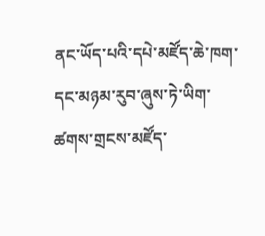ནང་ཡོད་པའི་དཔེ་མཛོད་ཆེ་ཁག་དང་མཉམ་རུབ་ཞུས་ཏེ་ཡིག་ཚགས་གྲངས་མཛོད་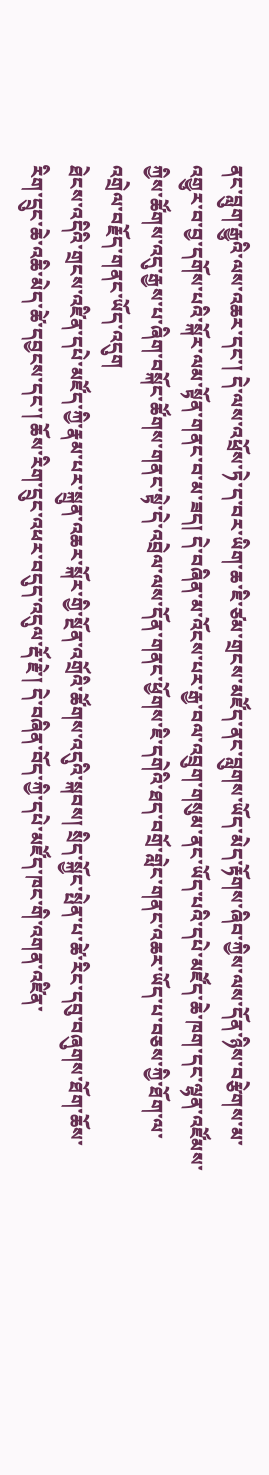ནང་བླུག་རྒྱུའི་ལས་འཆར་དང་། དེ་ལས་འཕྲོས་ཏེ་ད་བར་ཡིག་ཆ་ཇི་ཙམ་གྲངས་མཛོད་ནང་བླུགས་ཡོད་མེད་རྟོགས་ཞིབ་ཀྱིས་ལས་དོན་ཉིས་བརྩེགས་མ་འགྱུར་བ་བྱ་དགོས་པའི་སྐོར་ལམ་སྟོན་གནང་བ་མ་ཟད། དེ་བཞིན་མ་འོངས་པར་རྒྱ་བལ་འབྲུག་གསུམ་ནང་ཡོད་པའི་དཔེ་མཛོད་ཆེ་ཁག་དང་ལྷན་འཛོམས་ཀྱིས་ཚོགས་འདུ་རྒྱས་པ་ཞིག་བསྐོང་ཚོགས་གནང་སྟེ་དེ་འབྲེལ་ལས་དོན་གནང་ཕྱོགས་ཇི་དགེའི་ཐད་བགྲོ་གླེང་གནང་འཆར་ཡོད་པ་བཅས་ཀྱི་ཐོག་ལ་འགྲེལ་བརྗོད་གནང་ཡོད་འདུག
ཐེངས་འདིའི་གྲངས་འཛིན་དཔེ་མཛོད་ཀྱི་རྣམ་པར་སྐྲུན་འཆར་སྐོར་གྱི་སྔོན་འགྲོའི་ཚོགས་འདུའི་སྐབས། སྲིད་སྐྱོང་སྤེན་པ་ཚེ་རིང་དབུ་བཞུགས་ཐོག་ཆོས་རིག་དྲུང་ཆེ་འཆི་མེད་ཚེ་དབྱངས་དང་། ཆོས་རིག་དྲུང་འཕར་བདུད་འདུལ་རྡོ་རྗེ་། དེ་བཞིན་བོད་ཀྱི་དཔེ་མཛོད་ཁང་གི་འགན་འཛིན་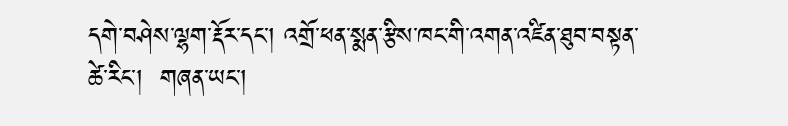དགེ་བཤེས་ལྷག་རྡོར་དང་། འགྲོ་ཕན་སྨན་རྩིས་ཁང་གི་འགན་འཛིན་ཐུབ་བསྟན་ཚེ་རིང་།  གཞན་ཡང་།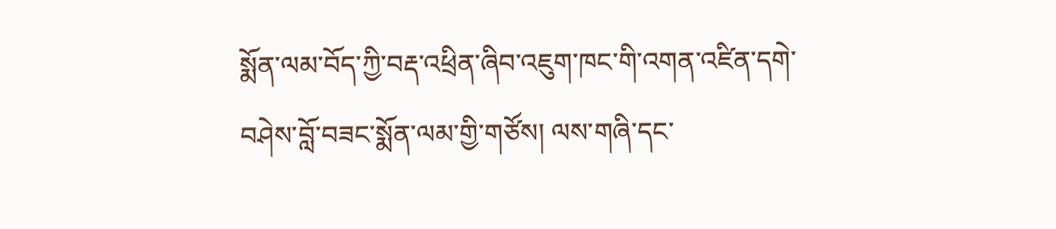སྨོན་ལམ་བོད་ཀྱི་བརྡ་འཕྲིན་ཞིབ་འཇུག་ཁང་གི་འགན་འཛིན་དགེ་བཤེས་བློ་བཟང་སྨོན་ལམ་གྱི་གཙོས། ལས་གཞི་དང་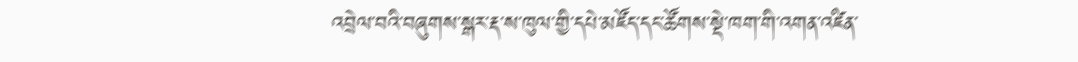འབྲེལ་བའི་བཞུགས་སྒར་རྡ་ས་ཁུལ་གྱི་དཔེ་མཛོད་དང་ཚོགས་སྡེ་ཁག་གི་འགན་འཛིན་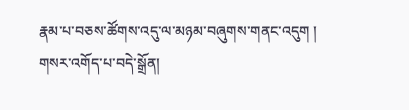རྣམ་པ་བཅས་ཚོགས་འདུ་ལ་མཉམ་བཞུགས་གནང་འདུག །
གསར་འགོད་པ་བདེ་སྒྲོན།